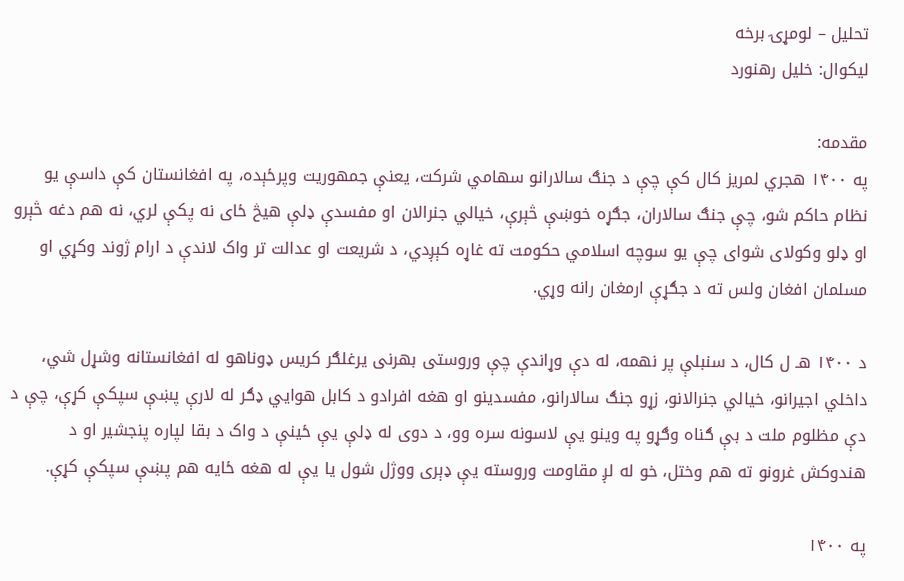تحلیل – لومړۍ برخه
لیکوال: خلیل رهنورد

مقدمه:
په ۱۴۰۰ هجري لمریز کال کې چې د جنګ‌ سالارانو سهامي شرکت، یعنې جمهوريت وپرځېده، په افغانستان کې داسې یو نظام حاکم شو، چې جنګ‌ سالاران، جګړه خوښې څېرې، خیالي جنرالان او مفسدې ډلې هیڅ ځای نه پکې لري، نه هم دغه څېرو او ډلو وکولای شوای چې یو سوچه اسلامي حکومت ته غاړه کېږدي، د شریعت او عدالت تر واک لاندې د ارام ژوند وکړي او مسلمان افغان ولس ته د جګړې ارمغان رانه وړي.

د ۱۴۰۰ هـ ل کال، د سنبلې پر نهمه، له دې وړاندې چې وروستی بهرنی یرغلګر کریس ډوناهو له افغانستانه وشړل شي، داخلي اجیرانو، خیالي جنرالانو، زړو جنګ‌ سالارانو، مفسدینو او هغه افرادو د کابل هوايي ډګر له لارې پښې سپکې کړې، چې د دې مظلوم ملت د بې ګناه وګړو په وینو یې لاسونه سره وو، د دوی له ډلې یې ځینې د واک د بقا لپاره پنجشیر او د هندوکش غرونو ته هم وختل، خو له لږ مقاومت وروسته یې ډېری ووژل شول یا یې له هغه ځایه هم پښې سپکې کړې.

په ۱۴۰۰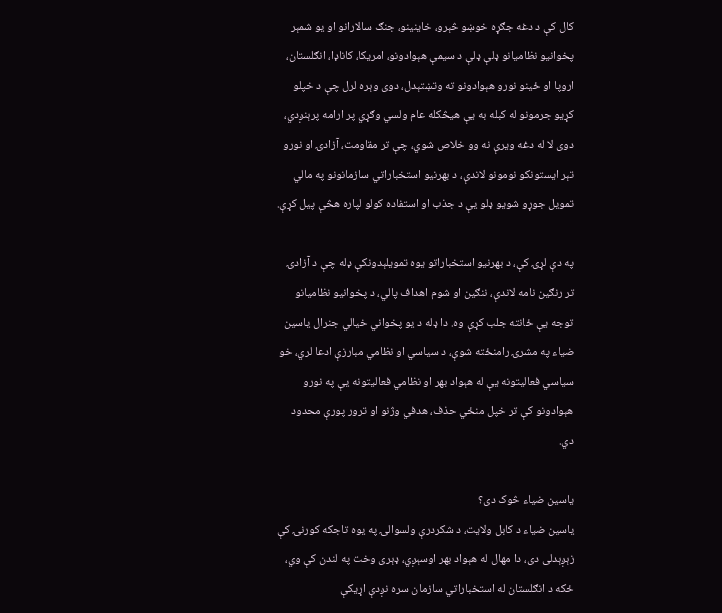کال کې د دغه جګړه خوښو څېرو، خاینینو، جنګ‌ سالارانو او یو شمېر پخوانیو نظامیانو ډلې ډلې د سیمې هېوادونو، امریکا، کاناډا، انګلستان، اروپا او ځینو نورو هېوادونو ته وتښتېدل، دوی وېره لرل چې د خپلو کړیو جرمونو له کبله به یې هیڅکله عام ولسي وګړي پر ارامه پرېنږدي، دوی لا له دغه ویرې نه وو خلاص شوي، چې تر مقاومت، آزادۍ او نورو تېر ایستونکو نومونو لاندې، د بهرنیو استخباراتي سازمانونو په مالي تمویل جوړو شویو ډلو یې د جذب او استفاده کولو لپاره هڅې پیل کړې.

په دې لړۍ کې، د بهرنیو استخباراتو یوه تمویلېدونکې ډله چې د آزادۍ تر رنګین نامه لاندې، ننګین او شوم اهداف پالي، د پخوانیو نظامیانو توجه یې ځانته جلب کړې وه. دا ډله د یو پخواني خیالي جنرال یاسین ضیاء په مشرۍ رامنځته شوې، د سیاسي او نظامي مبارزې ادعا لري، خو سیاسي فعالیتونه یې له هېواد بهر او نظامي فعالیتونه یې په نورو هېوادونو کې تر خپل منځي حذف، هدفي وژنو او ترور پورې محدود دي.

یاسین ضیاء څوک دی؟
یاسین ضیاء د کابل ولایت، د شکردرې ولسوالۍ په یوه تاجکه کورنۍ کې زېږېدلی دی، دا مهال له هېواد بهر اوسېږي، ډېری وخت په لندن کې وي، ځکه د انګلستان له استخباراتي سازمان سره نږدې اړیکې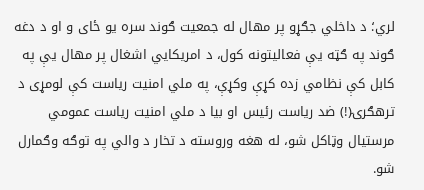لري؛ د داخلي جګړو پر مهال له جمعیت ګوند سره یو ځای و او د دغه ګوند په ګټه یې فعالیتونه کول، د امریکايي اشغال پر مهال یې په کابل کې نظامي زده کړې وکړې، په ملي امنیت ریاست کې لومړی د ترهګرۍ(!) ضد ریاست رئیس او بیا د ملي امنیت ریاست عمومي مرستیال وټاکل شو، له هغه وروسته د تخار د والي په توګه وګمارل شو.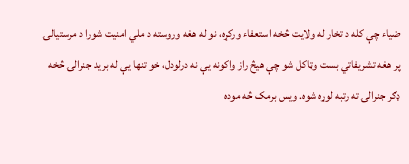ضیاء چې کله د تخار له ولایت څخه استعفاء ورکړه، نو له هغه وروسته د ملي امنیت شورا د مرستیالۍ پر هغه تشریفاتي بست وټاکل شو چې هیڅ راز واکونه یې نه درلودل، خو تنها یې له برید جنرالۍ څخه ډګر جنرالۍ ته رتبه لوړه شوه. ویس برمک څه موده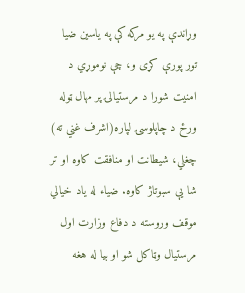وړاندې په یو مرکه کې په یاسین ضیا تور پورې کړی و، چې نوموړي د امنیت شورا د مرستیالۍ پر مهال ټوله ورځ د چاپلوسۍ لپاره(اشرف غني ته) چغلي، شیطانت او منافقت کاوه او تر شا یې سبوتاژ کاوه. ضیاء له یاد خیالي موقف وروسته د دفاع وزارت اول مرستیال وټاکل شو او بیا له هغه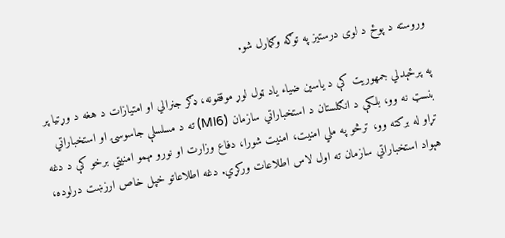وروسته د پوځ د لوی درستیز په توګه وګمارل شو.

په پرځېدلي جمهوریت کې د یاسین ضیاء یاد ټول لوړ موقفونه، ډګر جنرالي او امتیازات د هغه د وړتیا پر بنسټ نه وو، بلکې د انګلستان د استخباراتي سازمان (MI6) ته د مسلسلې جاسوسۍ او استخباراتي تړاو له برکته وو، ترڅو په ملي امنیت، امنیت شورا، دفاع وزارت او نورو مهمو امنیتي برخو کې د دغه هېواد استخباراتي سازمان ته اول لاس اطلاعات ورکړي. دغه اطلاعاتو خپل خاص ارزښت درلوده،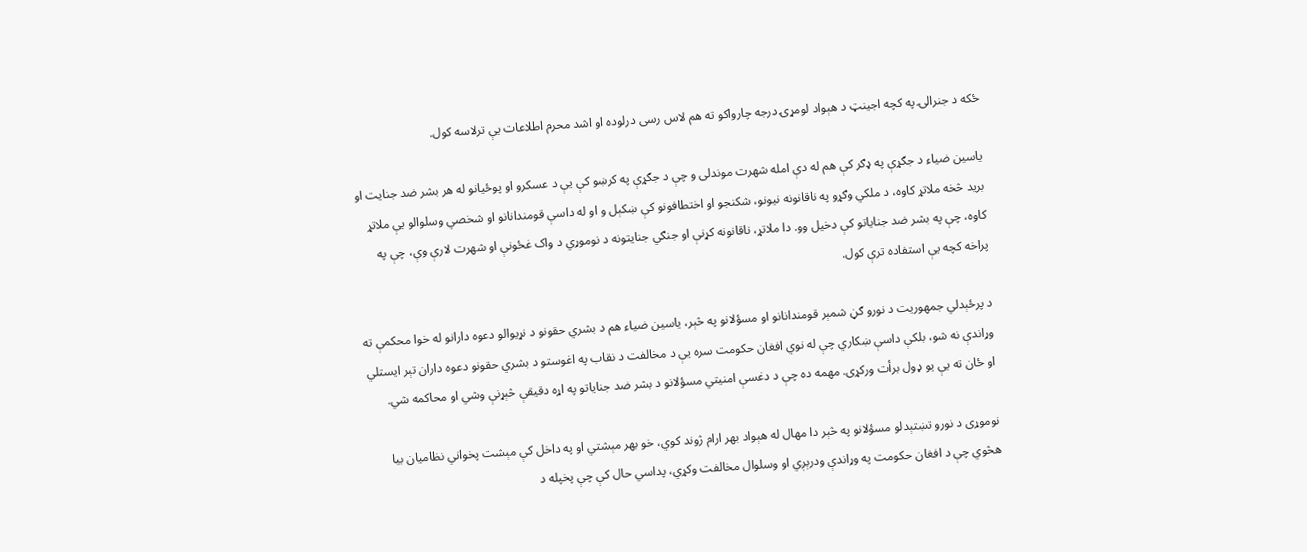ځکه د جنرالۍ په کچه اجینټ د هېواد لومړۍ درجه چارواکو ته هم لاس رسی درلوده او اشد محرم اطلاعات یې ترلاسه کول.

یاسین ضیاء د جګړې په ډګر کې هم له دې امله شهرت موندلی و چې د جګړې په کرښو کې یې د عسکرو او پوځیانو له هر بشر ضد جنایت او برید څخه ملاتړ کاوه، د ملکي وګړو په ناقانونه نیونو، شکنجو او اختطافونو کې ښکېل و او له داسې قومندانانو او شخصي وسلوالو یې ملاتړ کاوه، چې په بشر ضد جنایاتو کې دخیل وو. دا ملاتړ، ناقانونه کړنې او جنګي جنایتونه د نوموړي د واک غځونې او شهرت لارې وې، چې په پراخه کچه یې استفاده ترې کول.

د پرځېدلي جمهوریت د نورو ګڼ شمېر قومندانانو او مسؤلانو په څېر، یاسین ضیاء هم د بشري حقونو د نړیوالو دعوه دارانو له خوا محکمې ته وړاندې نه شو، بلکې داسې ښکاري چې له نوي افغان حکومت سره یې د مخالفت د نقاب په اغوستو د بشري حقونو دعوه داران تېر ایستلي او ځان ته یې یو ډول برأت ورکړی. مهمه ده چې د دغسې امنیتي مسؤلانو د بشر ضد جنایاتو په اړه دقیقې څېړنې وشي او محاکمه شي.

نوموړی د نورو تښتېدلو مسؤلانو په څېر دا مهال له هېواد بهر ارام ژوند کوي، خو بهر مېشتي او په داخل کې مېشت پخواني نظامیان بیا هڅوي چې د افغان حکومت په وړاندې ودرېږي او وسلوال مخالفت وکړي، پداسي حال کې چې پخپله د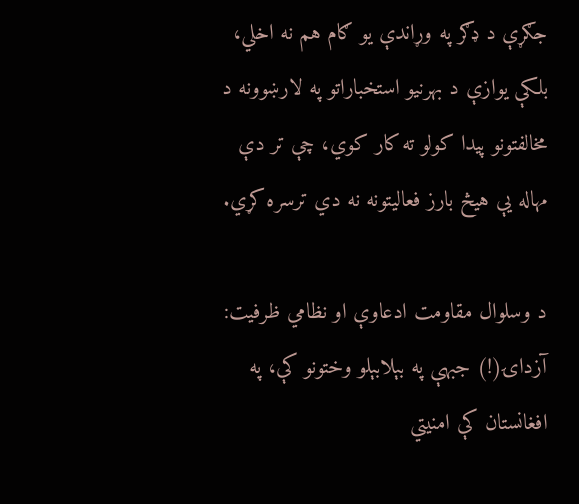جګړې د ډګر په وړاندې یو ګام هم نه اخلي، بلکې یوازې د بهرنیو استخباراتو په لارښوونه د مخالفتونو پیدا کولو ته کار کوي، چې تر دې مهاله یې هیڅ بارز فعالیتونه نه دي ترسره کړي.

د وسلوال مقاومت ادعاوې او نظامي ظرفیت:
آزداۍ(!) جبهې په بېلابېلو وختونو کې، په افغانستان کې امنیتي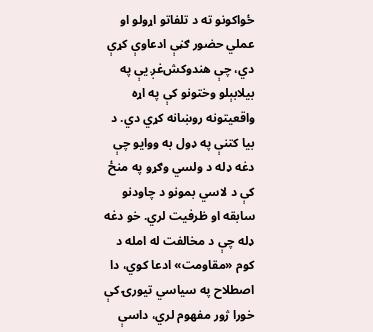ځواکونو ته د تلفاتو اړولو او عملي حضور ګڼې ادعاوې کړې دي، چې هندوکش‌غږ یې په بیلابېلو وختونو کې په اړه واقعیتونه روښانه کړي دي. د بیا کتنې په ډول به ووایو چې دغه ډله د ولسي وګړو په منځ کې د لاسي بمونو د چاودنو سابقه او ظرفیت لري. خو دغه ډله چې د مخالفت له امله د کوم «مقاومت» ادعا کوي، دا اصطلاح په سیاسي تیورۍ کې خورا ژور مفهوم لري، داسې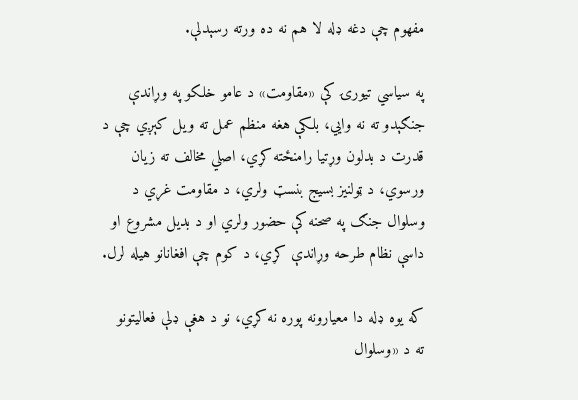مفهوم چې دغه ډله لا هم نه ده ورته رسېدلې.

په سیاسي تیورۍ کې «مقاومت» د عامو خلکو په وړاندې جنګېدو ته نه وايي، بلکې هغه منظم عمل ته ویل کېږي چې د قدرت د بدلون وړتیا رامنځته کړي، اصلي مخالف ته زیان ورسوي، د ټولنیز بسیج بنسټ ولري، د مقاومت غړي د وسلوال جنګ په صحنه کې حضور ولري او د بدیل مشروع او داسې نظام طرحه وړاندې کړي، د کوم چې افغانانو هیله لرل.

که یوه ډله دا معیارونه پوره نه کړي، نو د هغې ډلې فعالیتونو ته د «وسلوال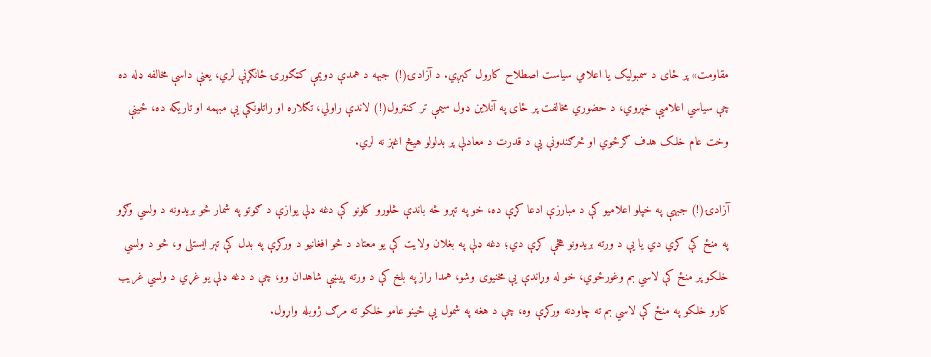مقاومت» پر ځای د سمبولیک یا اعلامي سیاست اصطلاح کارول کېږي. د آزادۍ(!) جبهه د همدې دویمې کټګورۍ ځانګړنې لري، یعنې داسې مخالفه ډله ده چې سیاسي اعلامیې خپروي، د حضوري مخالفت پر ځای په آنلاین ډول سیمې تر کنټرول(!) لاندې راولي، تګلاره او راتلونکې یې مبهمه او تاریکه ده، ځینې وخت عام خلک هدف ګرځوي او څرګندونې یې د قدرت د معادلې پر بدلولو هیڅ اغېز نه لري.

آزادۍ(!) جبهې په خپلو اعلامیو کې د مبارزې ادعا کړې ده، خو په تېرو څه باندې څلورو کلونو کې دغه ډلې یوازې د ګوتو په شمار څو بریدونه د ولسي وګړو په منځ کې کړي دي یا یې د ورته بریدونو هڅې کړې دي؛ دغه ډلې په بغلان ولایت کې یو معتاد د څو افغانیو د ورکړې په بدل کې تېر ایستلی و، څو د ولسي خلکو پر منځ کې لاسي بم وغورځوي، خو له وړاندې یې مخنیوی وشو، همدا راز په بلخ کې د ورته پیښې شاهدان وو، چې د دغه ډلې یو غړي د ولسي غریب کارو خلکو په منځ کې لاسي بم ته چاودنه ورکړې وه، چې د هغه په شمول یې ځینو عامو خلکو ته مرګ ژوبله واړول.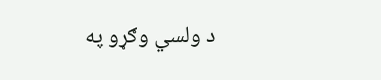د ولسي وګړو په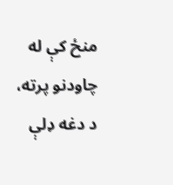منځ کې له چاودنو پرته، د دغه ډلې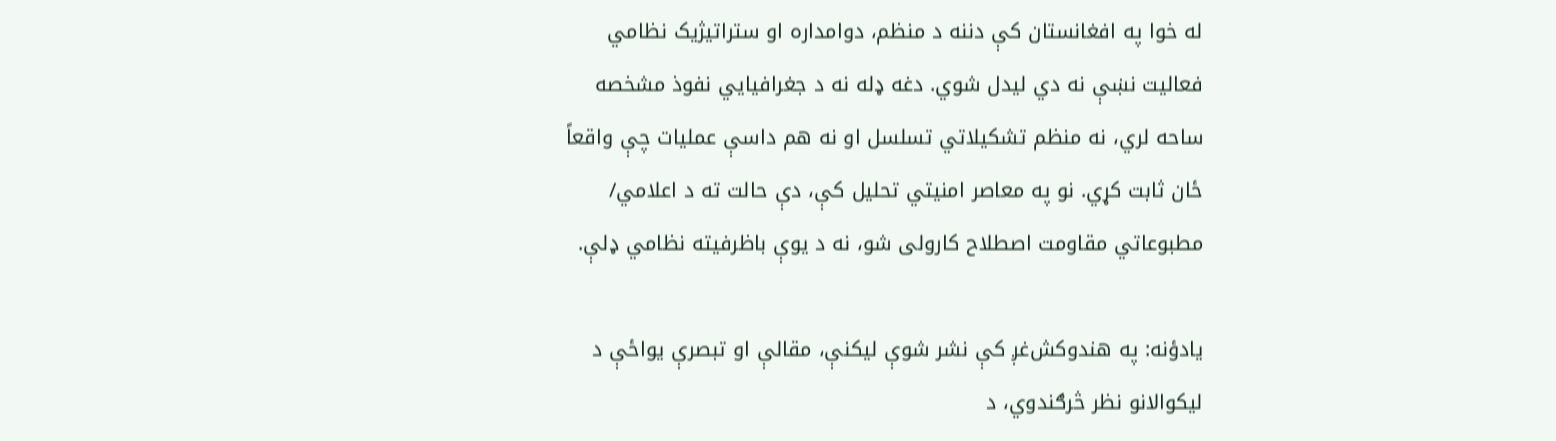له خوا په افغانستان کې دننه د منظم، دوامداره او ستراتیژیک نظامي فعالیت نښې نه دي لیدل شوي. دغه ډله نه د جغرافیایي نفوذ مشخصه ساحه لري، نه منظم تشکیلاتي تسلسل او نه هم داسې عملیات چې واقعاً ځان ثابت کړي. نو په معاصر امنیتي تحلیل کې، دې حالت ته د اعلامي/ مطبوعاتي مقاومت اصطلاح کارولی شو، نه د یوې باظرفیته نظامي ډلې.

یادؤنه: په هندوکش‌غږ کې نشر شوې لیکنې، مقالې او تبصرې یواځې د لیکوالانو نظر څرګندوي، د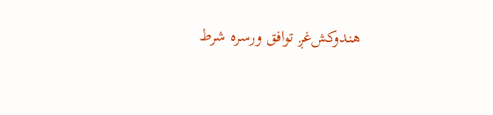هندوکش‌غږ توافق ورسره شرط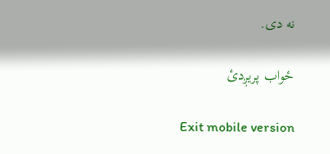نه دی.

ځواب پریږدئ

Exit mobile version